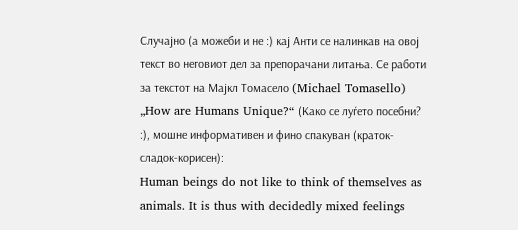Случајно (а можеби и не :) кај Анти се налинкав на овој текст во неговиот дел за препорачани литања. Се работи за текстот на Мајкл Томасело (Michael Tomasello) „How are Humans Unique?“ (Како се луѓето посебни? :), мошне информативен и фино спакуван (краток-сладок-корисен):
Human beings do not like to think of themselves as animals. It is thus with decidedly mixed feelings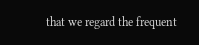that we regard the frequent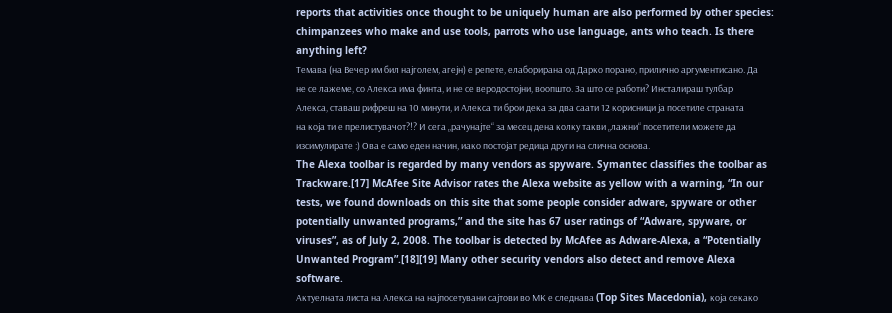reports that activities once thought to be uniquely human are also performed by other species: chimpanzees who make and use tools, parrots who use language, ants who teach. Is there anything left?
Темава (на Вечер им бил најголем, агејн) е репете, елаборирана од Дарко порано, прилично аргументисано. Да не се лажеме, со Алекса има финта, и не се веродостојни, воопшто. За што се работи? Инсталираш тулбар Алекса, ставаш рифреш на 10 минути, и Алекса ти брои дека за два саати 12 корисници ја посетиле страната на која ти е прелистувачот?!? И сега „рачунајте“ за месец дена колку такви „лажни“ посетители можете да изсимулирате :) Ова е само еден начин, иако постојат редица други на слична основа.
The Alexa toolbar is regarded by many vendors as spyware. Symantec classifies the toolbar as Trackware.[17] McAfee Site Advisor rates the Alexa website as yellow with a warning, “In our tests, we found downloads on this site that some people consider adware, spyware or other potentially unwanted programs,” and the site has 67 user ratings of “Adware, spyware, or viruses”, as of July 2, 2008. The toolbar is detected by McAfee as Adware-Alexa, a “Potentially Unwanted Program”.[18][19] Many other security vendors also detect and remove Alexa software.
Актуелната листа на Алекса на најпосетувани сајтови во МК е следнава (Top Sites Macedonia), која секако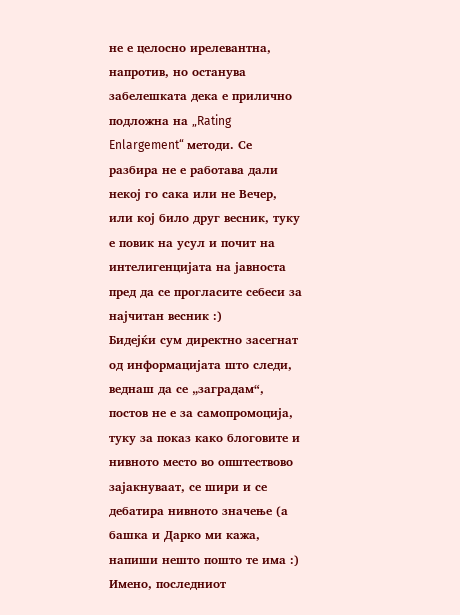не е целосно ирелевантна, напротив, но останува забелешката дека е прилично подложна на „Rating Enlargement“ методи. Се разбира не е работава дали некој го сака или не Вечер, или кој било друг весник, туку е повик на усул и почит на интелигенцијата на јавноста пред да се прогласите себеси за најчитан весник :)
Бидејќи сум директно засегнат од информацијата што следи, веднаш да се „заградам“, постов не е за самопромоција, туку за показ како блоговите и нивното место во општествово зајакнуваат, се шири и се дебатира нивното значење (а башка и Дарко ми кажа, напиши нешто пошто те има :) Имено, последниот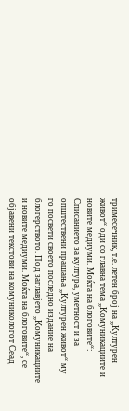тримесечник, т.е. летен број на „Културен живот“ оди со главна тема „Комуникациите и новите медиуми. Моќта на блоговите“:
Списанието за култура, уметност и за општествени прашања „Културен живот“ му го посвети своето последно издание на блогерството. Под заглавјето „Комуникациите и новите медиуми. Моќта на блоговите“, се објавени текстови на комуникологот Сеад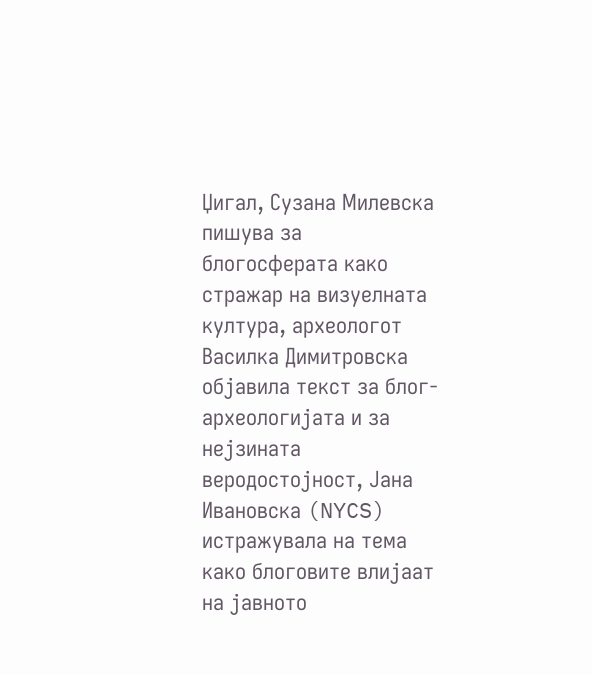Џигал, Сузана Милевска пишува за блогосферата како стражар на визуелната култура, археологот Василка Димитровска објавила текст за блог-археологијата и за нејзината веродостојност, Јана Ивановска (NYCS) истражувала на тема како блоговите влијаат на јавното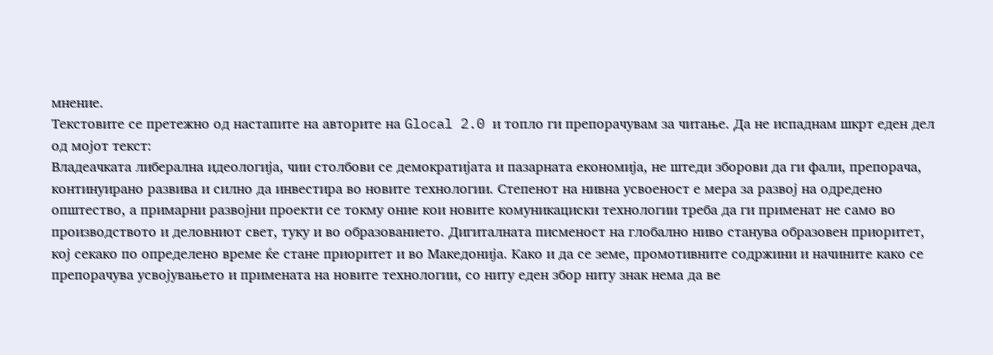мнение.
Текстовите се претежно од настапите на авторите на Glocal 2.0 и топло ги препорачувам за читање. Да не испаднам шкрт еден дел од мојот текст:
Владеачката либерална идеологија, чии столбови се демократијата и пазарната економија, не штеди зборови да ги фали, препорача, континуирано развива и силно да инвестира во новите технологии. Степенот на нивна усвоеност е мера за развој на одредено општество, а примарни развојни проекти се токму оние кои новите комуникациски технологии треба да ги применат не само во производството и деловниот свет, туку и во образованието. Дигиталната писменост на глобално ниво станува образовен приоритет, кој секако по определено време ќе стане приоритет и во Македонија. Како и да се земе, промотивните содржини и начините како се препорачува усвојувањето и примената на новите технологии, со ниту еден збор ниту знак нема да ве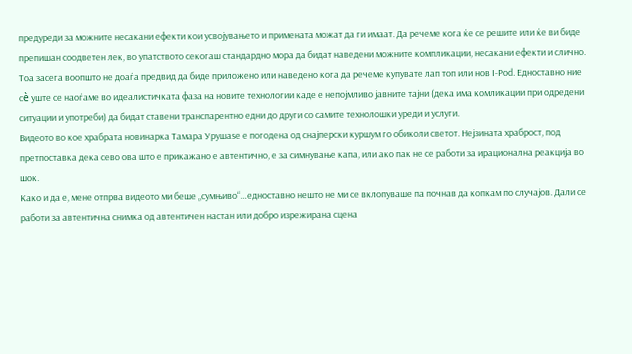предуреди за можните несакани ефекти кои усвојувањето и примената можат да ги имаат. Да речеме кога ќе се решите или ќе ви биде препишан соодветен лек, во упатството секогаш стандардно мора да бидат наведени можните компликации, несакани ефекти и слично. Тоа засега воопшто не доаѓа предвид да биде приложено или наведено кога да речеме купувате лап топ или нов I-Pod. Едноставно ние сè уште се наоѓаме во идеалистичката фаза на новите технологии каде е непојмливо јавните тајни (дека има комликации при одредени ситуации и употреби) да бидат ставени транспарентно едни до други со самите технолошки уреди и услуги.
Видеото во кое храбрата новинарка Тамара Урушаѕе е погодена од снајперски куршум го обиколи светот. Нејзината храброст, под претпоставка дека сево ова што е прикажано е автентично, е за симнување капа, или ако пак не се работи за ирационална реакција во шок.
Како и да е, мене отпрва видеото ми беше „сумњиво“…едноставно нешто не ми се вклопуваше па почнав да копкам по случајов. Дали се работи за автентична снимка од автентичен настан или добро изрежирана сцена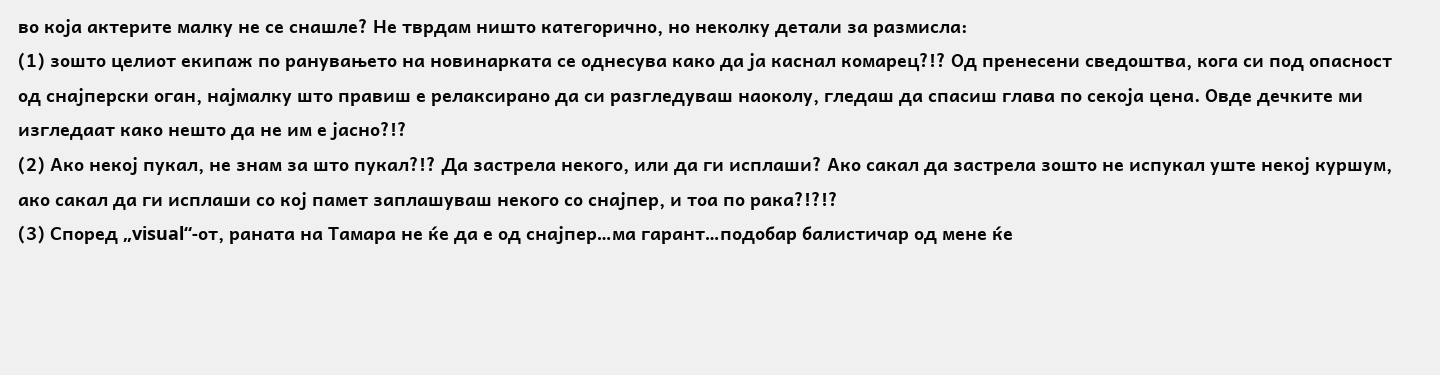во која актерите малку не се снашле? Не тврдам ништо категорично, но неколку детали за размисла:
(1) зошто целиот екипаж по ранувањето на новинарката се однесува како да ја каснал комарец?!? Од пренесени сведоштва, кога си под опасност од снајперски оган, најмалку што правиш е релаксирано да си разгледуваш наоколу, гледаш да спасиш глава по секоја цена. Овде дечките ми изгледаат како нешто да не им е јасно?!?
(2) Ако некој пукал, не знам за што пукал?!? Да застрела некого, или да ги исплаши? Ако сакал да застрела зошто не испукал уште некој куршум, ако сакал да ги исплаши со кој памет заплашуваш некого со снајпер, и тоа по рака?!?!?
(3) Според „visual“-от, раната на Тамара не ќе да е од снајпер…ма гарант…подобар балистичар од мене ќе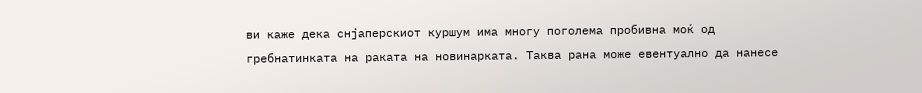ви каже дека снјаперскиот куршум има многу поголема пробивна моќ од гребнатинката на раката на новинарката. Таква рана може евентуално да нанесе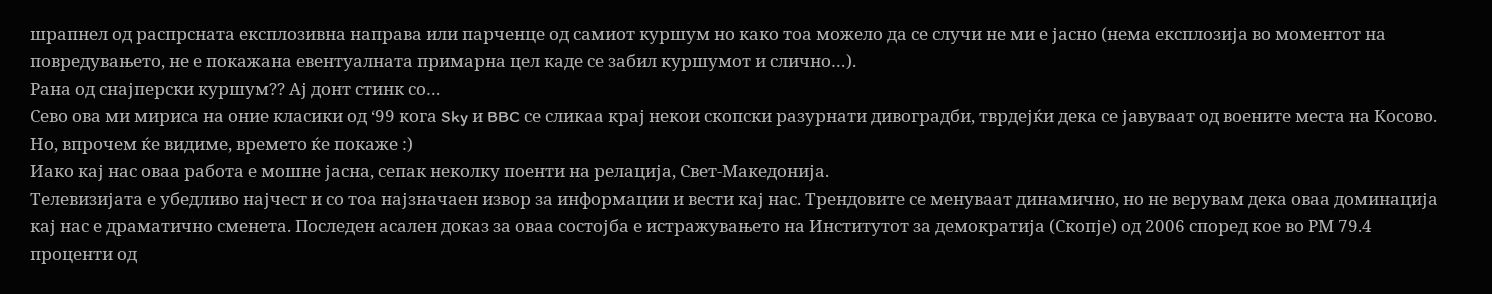шрапнел од распрсната експлозивна направа или парченце од самиот куршум но како тоа можело да се случи не ми е јасно (нема експлозија во моментот на повредувањето, не е покажана евентуалната примарна цел каде се забил куршумот и слично…).
Рана од снајперски куршум?? Ај донт стинк со…
Сево ова ми мириса на оние класики од ‘99 кога Sky и BBC се сликаа крај некои скопски разурнати дивоградби, тврдејќи дека се јавуваат од воените места на Косово. Но, впрочем ќе видиме, времето ќе покаже :)
Иако кај нас оваа работа е мошне јасна, сепак неколку поенти на релација, Свет-Македонија.
Телевизијата е убедливо најчест и со тоа најзначаен извор за информации и вести кај нас. Трендовите се менуваат динамично, но не верувам дека оваа доминација кај нас е драматично сменета. Последен асален доказ за оваа состојба е истражувањето на Институтот за демократија (Скопје) од 2006 според кое во РМ 79.4 проценти од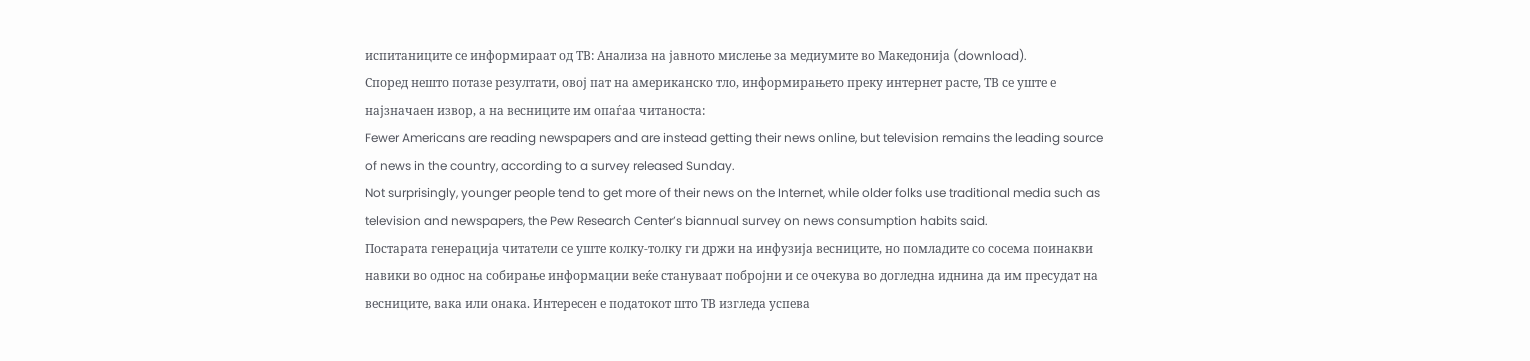испитаниците се информираат од ТВ: Анализа на јавното мислење за медиумите во Македонија (download).
Според нешто потазе резултати, овој пат на американско тло, информирањето преку интернет расте, ТВ се уште е најзначаен извор, а на весниците им опаѓаа читаноста:
Fewer Americans are reading newspapers and are instead getting their news online, but television remains the leading source of news in the country, according to a survey released Sunday.
Not surprisingly, younger people tend to get more of their news on the Internet, while older folks use traditional media such as television and newspapers, the Pew Research Center’s biannual survey on news consumption habits said.
Постарата генерација читатели се уште колку-толку ги држи на инфузија весниците, но помладите со сосема поинакви навики во однос на собирање информации веќе стануваат побројни и се очекува во догледна иднина да им пресудат на весниците, вака или онака. Интересен е податокот што ТВ изгледа успева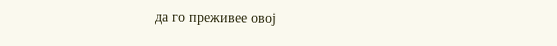да го преживее овој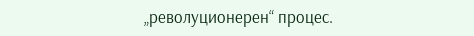„револуционерен“ процес.